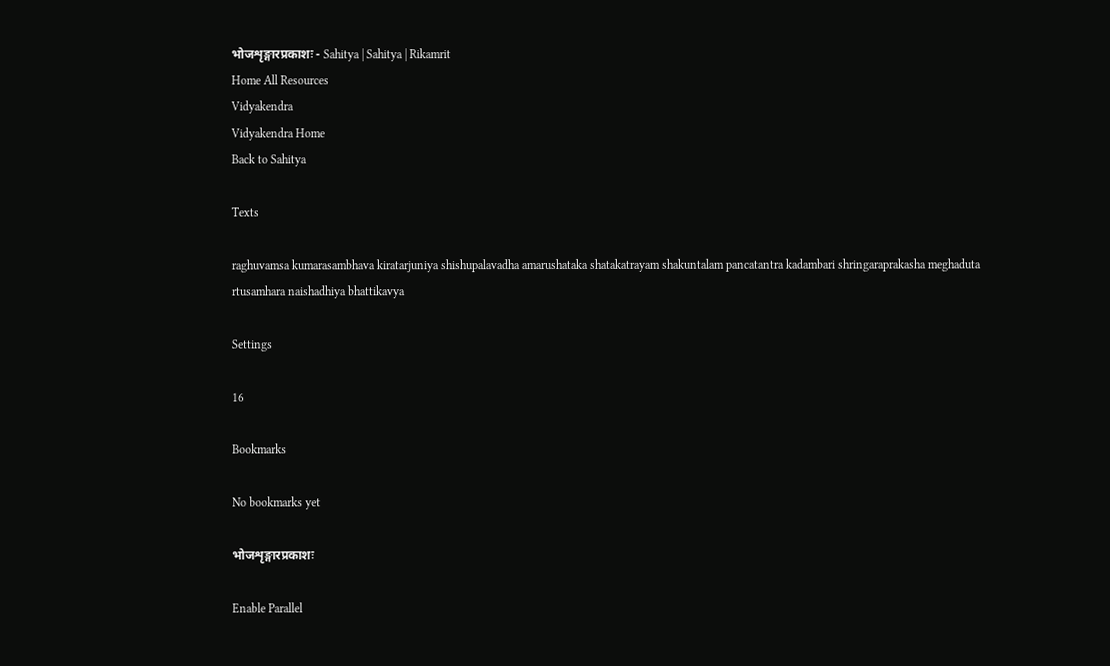भोजशृङ्गारप्रकाशः - Sahitya | Sahitya | Rikamrit
Home All Resources
Vidyakendra
Vidyakendra Home
Back to Sahitya

Texts

raghuvamsa kumarasambhava kiratarjuniya shishupalavadha amarushataka shatakatrayam shakuntalam pancatantra kadambari shringaraprakasha meghaduta rtusamhara naishadhiya bhattikavya

Settings

16

Bookmarks

No bookmarks yet

भोजशृङ्गारप्रकाशः

Enable Parallel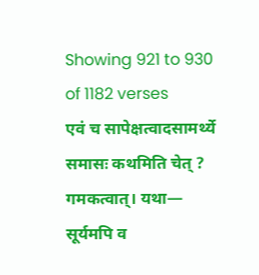Showing 921 to 930 of 1182 verses
एवं च सापेक्षत्वादसामर्थ्ये समासः कथमिति चेत् ? गमकत्वात्। यथा— सूर्यमपि व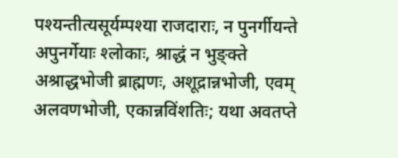पश्यन्तीत्यसूर्यम्पश्या राजदाराः, न पुनर्गीयन्ते अपुनर्गेयाः श्‍लोकाः, श्राद्धं न भुङ्क्ते अश्राद्धभोजी ब्राह्मणः, अशूद्रान्नभोजी, एवम् अलवणभोजी, एकान्नविंशतिः; यथा अवतप्ते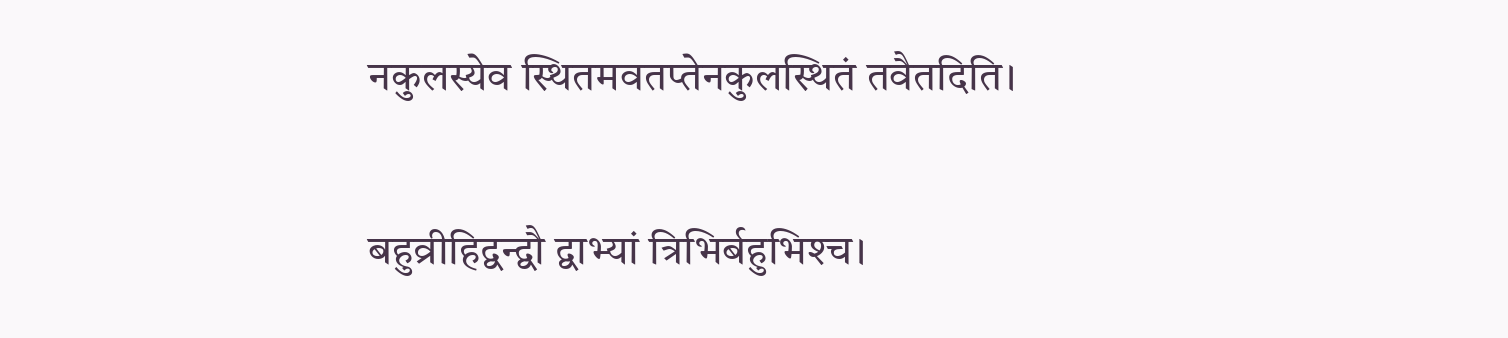नकुलस्येव स्थितमवतप्तेनकुलस्थितं तवैतदिति।

बहुव्रीहिद्वन्द्वौ द्वाभ्यां त्रिभिर्बहुभिश्‍च।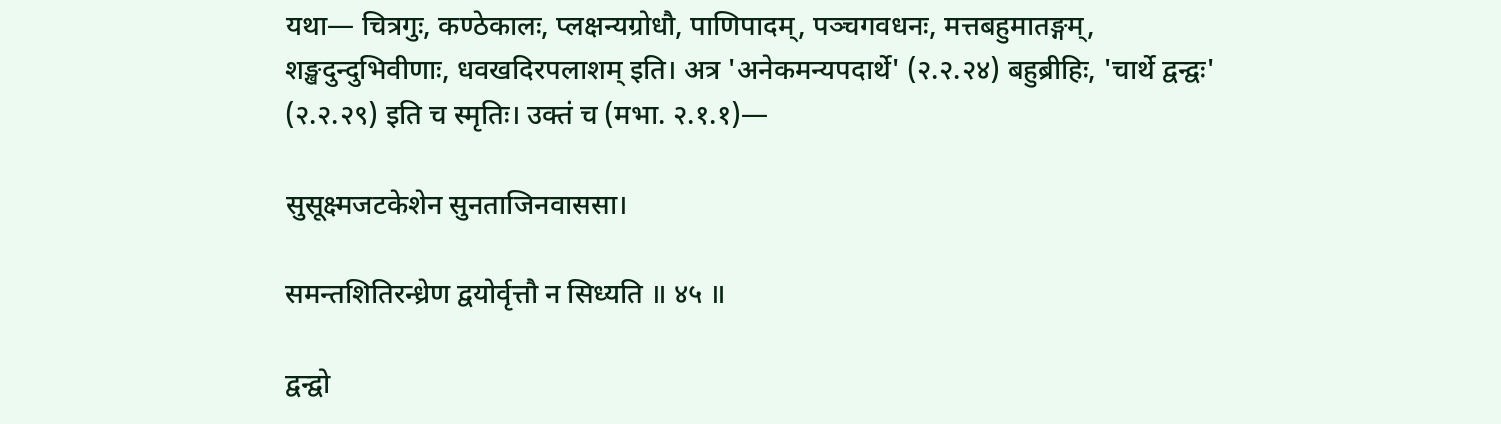यथा— चित्रगुः, कण्ठेकालः, प्लक्षन्यग्रोधौ, पाणिपादम्, पञ्चगवधनः, मत्तबहुमातङ्गम्, शङ्खदुन्दुभिवीणाः, धवखदिरपलाशम् इति। अत्र 'अनेकमन्यपदार्थे' (२.२.२४) बहुब्रीहिः, 'चार्थे द्वन्द्वः' (२.२.२९) इति च स्मृतिः। उक्तं च (मभा. २.१.१)—

सुसूक्ष्मजटकेशेन सुनताजिनवाससा।

समन्तशितिरन्ध्रेण द्वयोर्वृत्तौ न सिध्यति ॥ ४५ ॥

द्वन्द्वो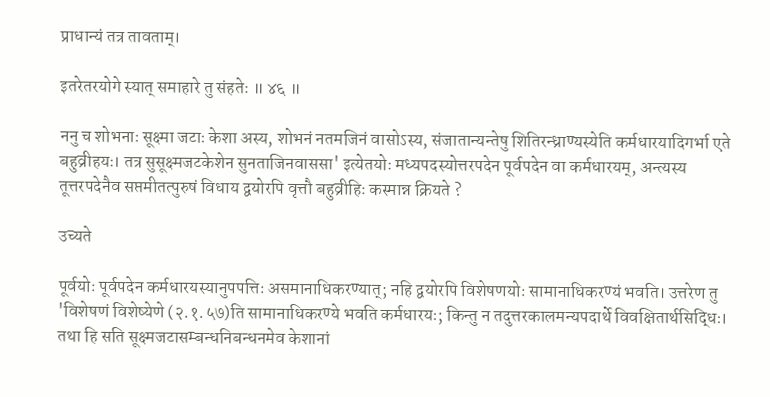प्राधान्यं तत्र तावताम्।

इतरेतरयोगे स्यात् समाहारे तु संहतेः ॥ ४६ ॥

ननु च शोभनाः सूक्ष्मा जटाः केशा अस्य, शोभनं नतमजिनं वासोऽस्य, संजातान्यन्तेषु शितिरन्ध्राण्यस्येति कर्मधारयादिगर्भा एते बहुव्रीहयः। तत्र सुसूक्ष्मजटकेशेन सुनताजिनवाससा' इत्येतयोः मध्यपदस्योत्तरपदेन पूर्वपदेन वा कर्मधारयम्, अन्त्यस्य तूत्तरपदेनैव सप्तमीतत्पुरुषं विधाय द्वयोरपि वृत्तौ बहुव्रीहिः कस्मान्न क्रियते ?

उच्यते

पूर्वयोः पूर्वपदेन कर्मधारयस्यानुपपत्तिः असमानाधिकरण्यात्; नहि द्वयोरपि विशेषणयोः सामानाधिकरण्यं भवति। उत्तरेण तु 'विशेषणं विशेष्येणे (२.१.५७)ति सामानाधिकरण्ये भवति कर्मधारयः; किन्तु न तदुत्तरकालमन्यपदार्थे विवक्षितार्थसिद्धिः। तथा हि सति सूक्ष्मजटासम्बन्धनिबन्धनमेव केशानां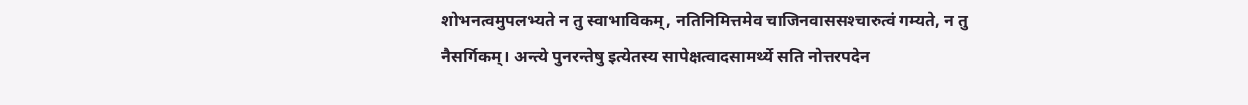शोभनत्वमुपलभ्यते न तु स्वाभाविकम्, नतिनिमित्तमेव चाजिनवाससश्‍चारुत्वं गम्यते, न तु नैसर्गिकम्। अन्त्ये पुनरन्तेषु इत्येतस्य सापेक्षत्वादसामर्थ्ये सति नोत्तरपदेन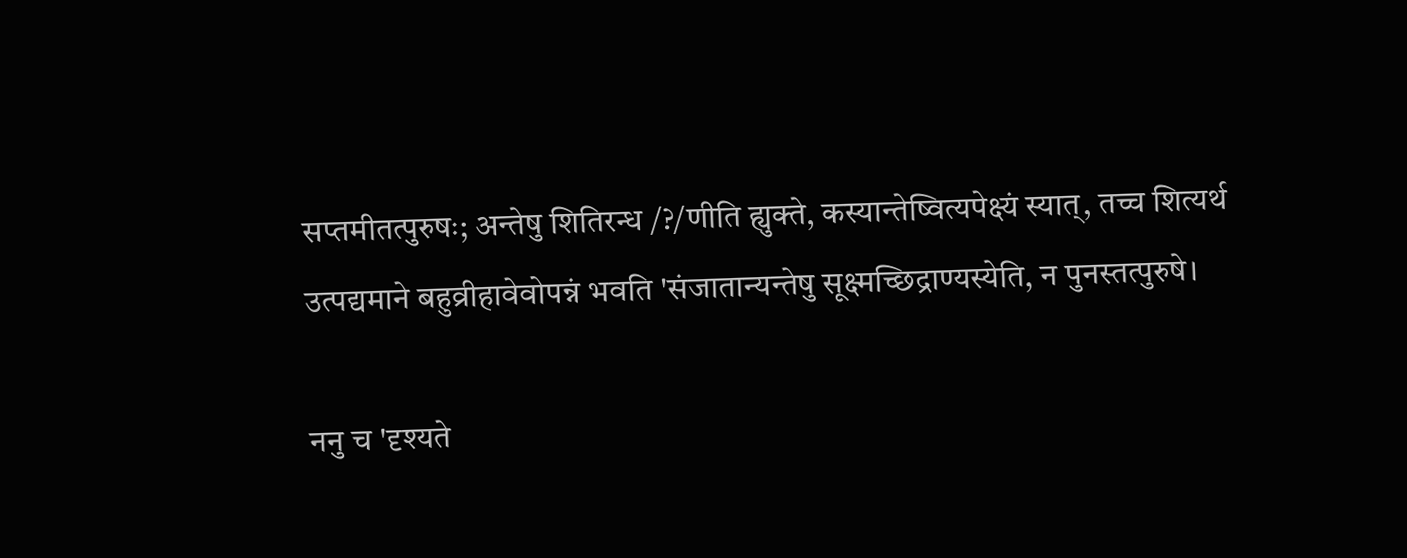सप्तमीतत्पुरुषः; अन्तेषु शितिरन्ध /?/णीति ह्युक्‍ते, कस्यान्तेष्वित्यपेक्ष्यं स्यात्, तच्च शित्यर्थ उत्पद्यमाने बहुव्रीहावेवोपन्नं भवति 'संजातान्यन्तेषु सूक्ष्मच्छिद्राण्यस्येति, न पुनस्तत्पुरुषे।

ननु च 'दृश्यते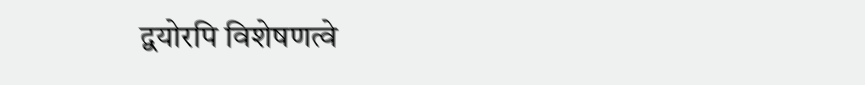द्वयोरपि विशेषणत्वे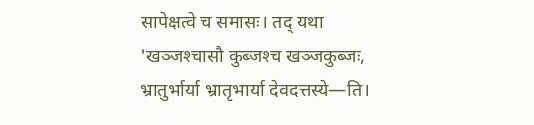सापेक्षत्वे च समासः। तद् यथा 'खञ्जश्‍चासौ कुब्जश्‍च खञ्जकुब्जः, भ्रातुर्भार्या भ्रातृभार्या देवदत्तस्ये—ति।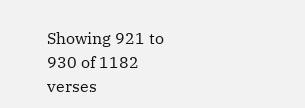Showing 921 to 930 of 1182 verses